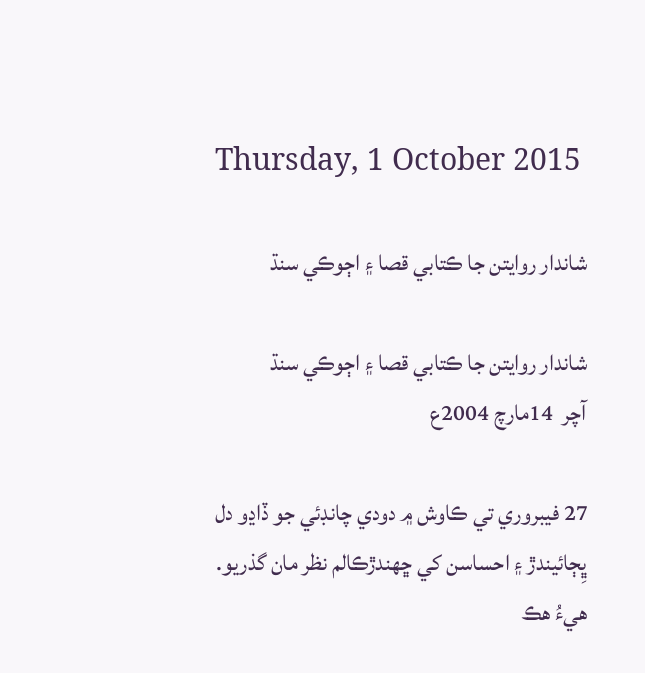Thursday, 1 October 2015

شاندار روايتن جا ڪتابي قصا ۽ اڄوڪي سنڌ

شاندار روايتن جا ڪتابي قصا ۽ اڄوڪي سنڌ
آچر  14مارچ 2004ع

27 فيبروري تي ڪاوش ۾ دودي چانڊئي جو ڏاڍو دل ڀِڄائيندڙ ۽ احساسن کي ڇهندڙڪالم نظر مان گذريو. هيءُ هڪ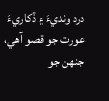درد ونديءَ ۽ ڏکاريءَ عورت جو قصو آهي، جنهن جو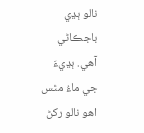نالو ٻڍي باجڪاڻي آهي. ٻڍيءَ جي ماءُ مٿس اهو نالو رکڻ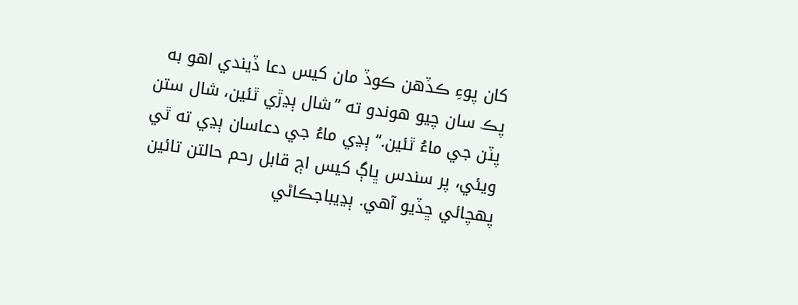کان پوءِ ڪڏهن ڪوڏ مان کيس دعا ڏيندي اهو به پڪ سان چيو هوندو ته ”شال ٻڍڙي ٿئين، شال ستن پٽن جي ماءُ ٿئين.“ ٻڍي ماءُ جي دعاسان ٻڍي ته ٿي ويئي، پر سندس ڀاڳ کيس اڄ قابل رحم حالتن تائين پهچائي ڇڏيو آهي. ٻڍيباجڪاڻي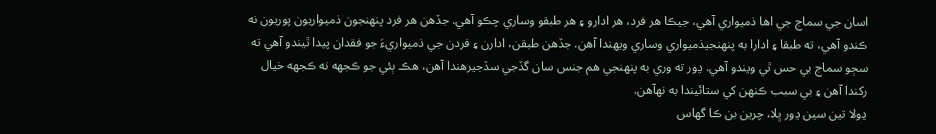اسان جي سماج جي اها ذميواري آهي، جيڪا هر فرد، هر ادارو ۽ هر طبقو وساري چڪو آهي. جڏهن هر فرد پنهنجون ذميواريون پوريون نه ڪندو آهي، ته طبقا ۽ ادارا به پنهنجيذميواري وساري ويهندا آهن. جڏهن طبقن، ادارن ۽ فردن جي ذميواريءَ جو فقدان پيدا ٿيندو آهي ته سڄو سماج بي حس ٿي ويندو آهي. ڍور ته وري به پنهنجي هم جنس سان گڏجي سڏجيرهندا آهن، هڪ ٻئي جو ڪجهه نه ڪجهه خيال رکندا آهن ۽ بي سبب ڪنهن کي ستائيندا به نهآهن.
ڍولا تين سين ڍور ڀلا، چرين بن ڪا گهاس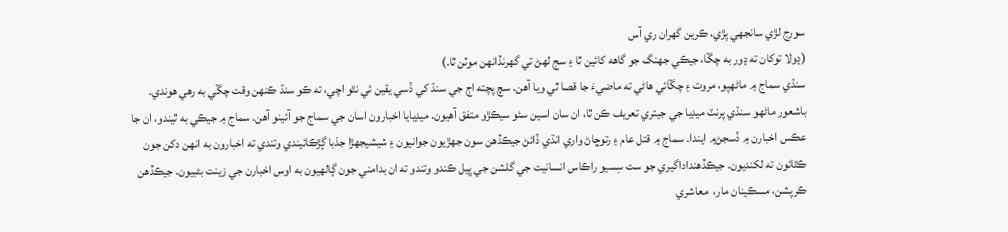سورج لڙي سانجهي پڙي، ڪرين گهران ري آس
(ڍولا توکان ته ڍور به چڱا، جيڪي جهنگ جو گاهه کائين ٿا ۽ سج لهڻ تي گهرنڏانهن موٽن ٿا.)
سنڌي سماج ۾ ماڻهپو، مروت ۽ چڱائي هاڻي ته ماضيءَ جا قصا ٿي ويا آهن. سچ پچته اڄ جي سنڌ کي ڏسي يقين ئي نٿو اچي، ته ڪو سنڌ ڪنهن وقت چڱي به رهي هوندي.  باشعور ماڻهو سنڌي پرنٽ ميڊيا جي جيتري تعريف ڪن ٿا، ان سان اسين سئو سيڪڙو متفق آهيون. ميڊيايا اخبارون اسان جي سماج جو آئينو آهن. سماج ۾ جيڪي به ٿيندو، ان جا عڪس اخبارن ۾ ڏسجڻ۾ ايندا. سماج ۾ قتل عام ۽ رتوڇاڻ واري انڌي ڏائڻ جيڪڏهن سون جهڙيون جوانيون ۽ شيشيجهڙا جذبا ڳڙڪائيندي وتندي ته اخبارون به انهن دکن جون ڪٿائون ته لکنديون. جيڪڏهنداداگيري جو ست سِسيو راڪاس انسانيت جي گلشن جي ڀيل ڪندو وتندو ته ان بدامني جون ڳالهيون به اوس اخبارن جي زينت بڻبيون. جيڪڏهن ڪرپشن، مسڪينان مار،  معاشري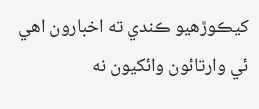کيڪوڙهيو ڪندي ته اخبارون اهي ئي وارتائون وائکيون نه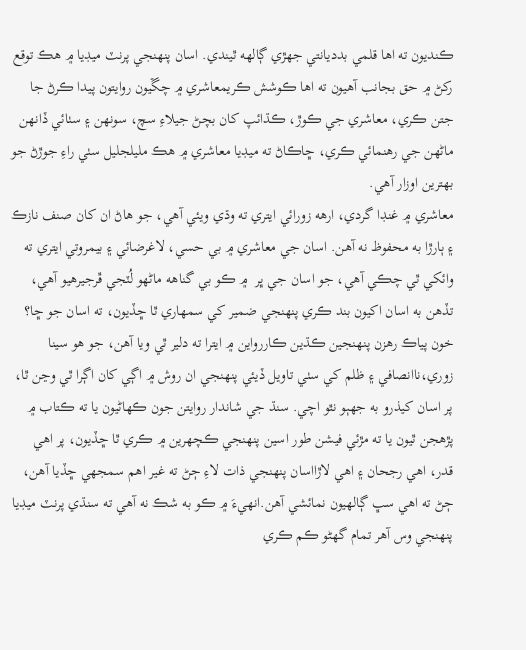ڪنديون ته اها قلمي بدديانتي جهڙي ڳالهه ٿيندي. اسان پنهنجي پرنٽ ميڊيا ۾ هڪ توقع رکڻ ۾ حق بجانب آهيون ته اها ڪوشش ڪريمعاشري ۾ چڱيون روايتون پيدا ڪرڻ جا جتن ڪري، معاشري جي ڪوڙ، ڪڌائپ کان بچڻ جيلاءِ سچ، سونهن ۽ سٺائي ڏانهن ماڻهن جي رهنمائي ڪري، ڇاڪاڻ ته ميڊيا معاشري ۾ هڪ مليلجليل سٺي راءِ جوڙڻ جو بهترين اوزار آهي.
معاشري ۾ غنڊا گردي، ارهه زورائي ايتري ته وڌي ويئي آهي، جو هاڻ ان کان صنف نازڪ ۽ ٻارڙا به محفوظ نه آهن. اسان جي معاشري ۾ بي حسي، لاغرضائي ۽ بيمروتي ايتري ته وائکي ٿي چڪي آهي، جو اسان جي ڀر  ۾ ڪو بي گناهه ماڻهو لُٽجي ڦرجيرهيو آهي، تڏهن به اسان اکيون بند ڪري پنهنجي ضمير کي سمهاري ٿا ڇڏيون، ته اسان جو ڇا؟ خون پياڪ رهزن پنهنجين ڪڌين ڪاررواين ۾ ايترا ته دلير ٿي ويا آهن، جو هو سينا زوري،ناانصافي ۽ ظلم کي سٺي تاويل ڏيئي پنهنجي ان روش ۾ اڳي کان اڳرا ٿي وڃن ٿا، پر اسان کيذرو به جهٻو نٿو اچي. سنڌ جي شاندار روايتن جون ڪهاڻيون يا ته ڪتاب ۾ پڙهجن ٿيون يا ته مڙئي فيشن طور اسين پنهنجي ڪچهرين ۾ ڪري ٿا ڇڏيون، پر اهي قدر، اهي رجحان ۽ اهي لاڙااسان پنهنجي ذات لاءِ ڄڻ ته غير اهم سمجهي ڇڏيا آهن، ڄڻ ته اهي سڀ ڳالهيون نمائشي آهن.انهيءَ ۾ ڪو به شڪ نه آهي ته سنڌي پرنٽ ميڊيا پنهنجي وس آهر تمام گهڻو ڪم ڪري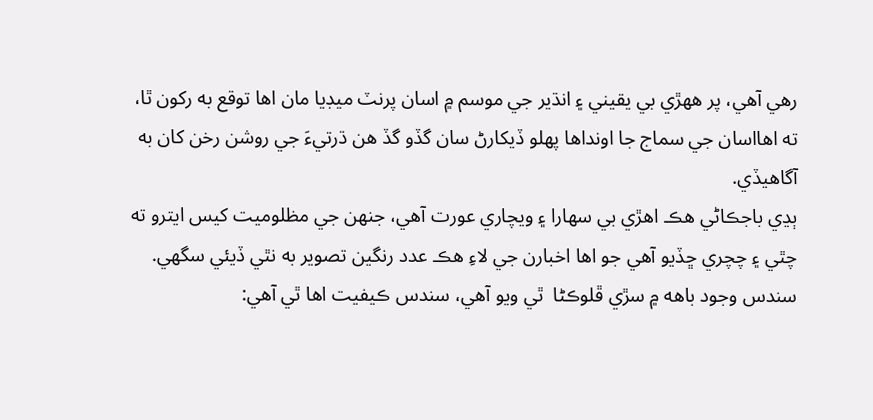رهي آهي، پر ههڙي بي يقيني ۽ انڌير جي موسم ۾ اسان پرنٽ ميڊيا مان اها توقع به رکون ٿا، ته اهااسان جي سماج جا اونداها پهلو ڏيکارڻ سان گڏو گڏ هن ڌرتيءَ جي روشن رخن کان به آگاهيڏي.
ٻڍي باجڪاڻي هڪ اهڙي بي سهارا ۽ ويچاري عورت آهي، جنهن جي مظلوميت کيس ايترو ته چٿي ۽ چچري ڇڏيو آهي جو اها اخبارن جي لاءِ هڪ عدد رنگين تصوير به نٿي ڏيئي سگهي. سندس وجود باهه ۾ سڙي ڦلوڪڻا  ٿي ويو آهي، سندس ڪيفيت اها ٿي آهي: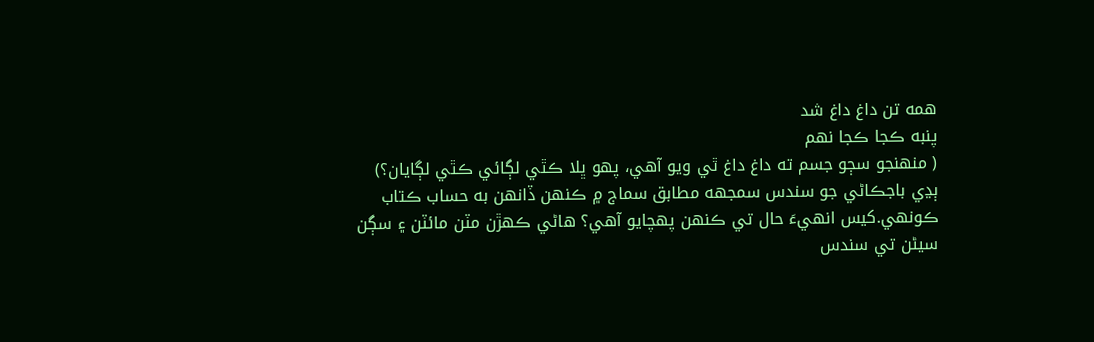همه تن داغ داغ شد
پنبه ڪجا ڪجا نهم
( منهنجو سڄو جسم ته داغ داغ ٿي ويو آهي، پهو ڀلا ڪٿي لڳائي ڪٿي لڳايان؟)
ٻڍي باجڪاڻي جو سندس سمجهه مطابق سماج ۾ ڪنهن ڏانهن به حساب ڪتاب ڪونهي.کيس انهيءَ حال تي ڪنهن پهچايو آهي؟ هاڻي ڪهڙن مٽن مائٽن ۽ سڳن سيڻن تي سندس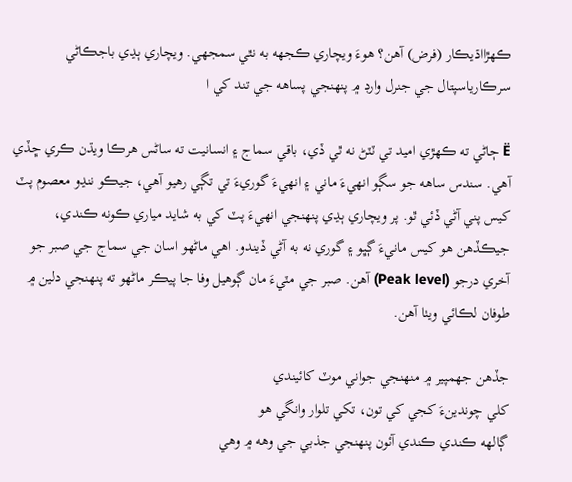ڪهڙااڌيڪار (فرض) آهن؟ هوءَ ويچاري ڪجهه به نٿي سمجهي. ويچاري ٻڍي باجڪاڻي سرڪارياسپتال جي جنرل وارڊ ۾ پنهنجي پساهه جي تند کي ا

Ë ڄاڻي ته ڪهڙي اميد تي ٽٽڻ نه ٿي ڏي، باقي سماج ۽ انسانيت ته ساڻس هرڪا ويڌن ڪري ڇڏي آهي. سندس ساهه جو سڳو انهيءَ ماني ۽ انهيءَ گوريءَ تي تڳي رهيو آهي، جيڪو ننڍو معصوم پٽ کيس پني آڻي ڏئي ٿو. پر ويچاري ٻڍي پنهنجي انهيءَ پٽ کي به شايد مياري ڪونه ڪندي، جيڪڏهن هو کيس مانيءَ ڳڀو ۽ گوري نه به آڻي ڏيندو. اهي ماڻهو اسان جي سماج جي صبر جو آخري درجو (Peak level) آهن. صبر جي مٽيءَ مان ڳوهيل وفا جا پيڪر ماڻهو ته پنهنجي دلين ۾ طوفان لڪائي ويٺا آهن.

جڏهن جهمپير ۾ منهنجي جواني موٽ کائيندي
کلي چوندينءَ کجي کي تون، تکي تلوار وانگي هو
ڳالهه ڪندي ڪندي آئون پنهنجي جذبي جي وهه ۾ وهي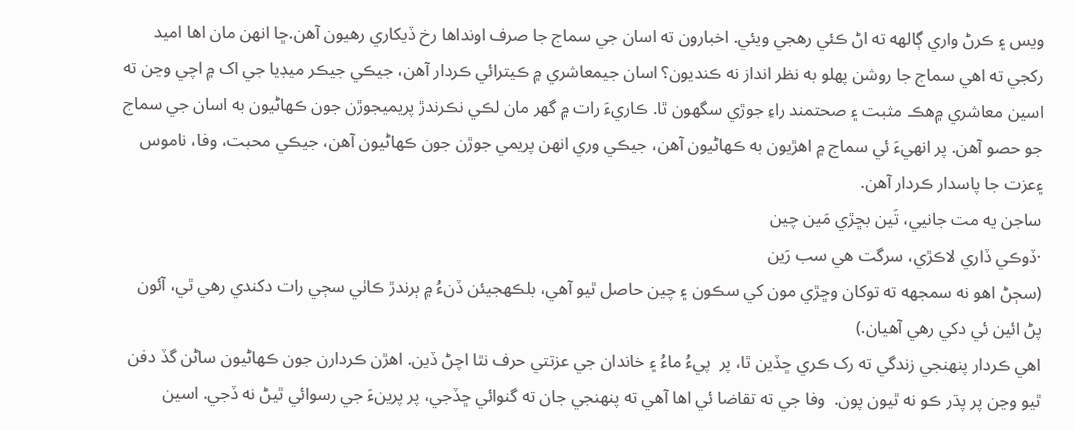ويس ۽ ڪرڻ واري ڳالهه ته اڻ ڪئي رهجي ويئي. اخبارون ته اسان جي سماج جا صرف اونداها رخ ڏيکاري رهيون آهن.ڇا انهن مان اها اميد رکجي ته اهي سماج جا روشن پهلو به نظر انداز نه ڪنديون؟ اسان جيمعاشري ۾ ڪيترائي ڪردار آهن، جيڪي جيڪر ميڊيا جي اک ۾ اچي وڃن ته اسين معاشري ۾هڪ مثبت ۽ صحتمند راءِ جوڙي سگهون ٿا. ڪاريءَ رات ۾ گهر مان لڪي نڪرندڙ پريميجوڙن جون ڪهاڻيون به اسان جي سماج جو حصو آهن. پر انهيءَ ئي سماج ۾ اهڙيون به ڪهاڻيون آهن، جيڪي وري انهن پريمي جوڙن جون ڪهاڻيون آهن، جيڪي محبت، وفا، ناموس ۽عزت جا پاسدار ڪردار آهن.
ساجن يه مت جانيي، تَين بڇڙي مَين چين
·ڏوڪي ڏاري لاڪڙي، سرگت هي سب رَين
(سڄڻ اهو نه سمجهه ته توکان وڇڙي مون کي سڪون ۽ چين حاصل ٿيو آهي، بلڪهجيئن ڏنءُ ۾ ٻرندڙ ڪاٺي سڄي رات دکندي رهي ٿي، آئون پڻ ائين ئي دکي رهي آهيان.)
اهي ڪردار پنهنجي زندگي ته رک ڪري ڇڏين ٿا، پر  پيءُ ماءُ ۽ خاندان جي عزتتي حرف نٿا اچڻ ڏين. اهڙن ڪردارن جون ڪهاڻيون ساڻن گڏ دفن ٿيو وڃن پر پڌر ڪو نه ٿيون پون.  وفا جي ته تقاضا ئي اها آهي ته پنهنجي جان ته گنوائي ڇڏجي، پر پرينءَ جي رسوائي ٿيڻ نه ڏجي. اسين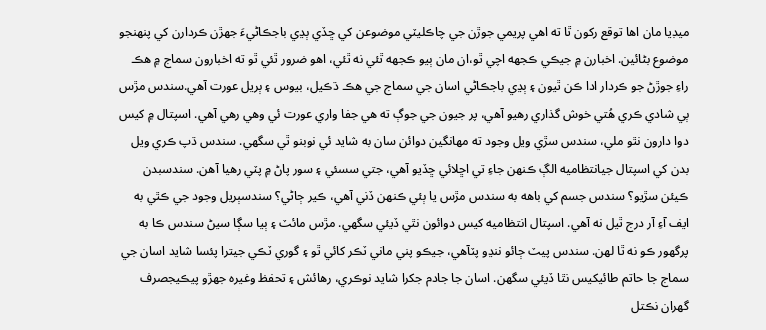ميڊيا مان اها توقع رکون ٿا ته اهي پريمي جوڙن جي چاڪليٽي موضوعن کي ڇڏي ٻڍي باجڪاڻيءَ جهڙن ڪردارن کي پنهنجو موضوع بڻائين. اخبارن ۾ جيڪي ڪجهه اچي ٿو،ان مان ٻيو ڪجهه ٿئي نه ٿئي، اهو ضرور ٿئي ٿو ته اخبارون سماج ۾ هڪ راءِ جوڙڻ جو ڪردار ادا ڪن ٿيون ۽ ٻڍي باجڪاڻي اسان جي سماج جي هڪ ڌڪيل، بيوس ۽ ٻريل عورت آهي.سندس مڙس ٻي شادي ڪري هُتي خوش گذاري رهيو آهي، پر جيون جي جوڳ ته هي جفا واري عورت ئي وهي رهي آهي. اسپتال ۾ کيس دوا دارون نٿو ملي، سندس سڙي ويل وجود ته مهانگين دوائن سان به شايد ئي نوبنو ٿي سگهي. سندس ڌپ ڪري ويل بدن کي اسپتال جيانتظاميه الڳ ڪنهن جاءِ تي اڇلائي ڇڏيو آهي، جتي سسئي ۽ سور پاڻ ۾ پٽي رهيا آهن. سندسبدن ڪيئن سڙيو؟ سندس جسم کي باهه به سندس مڙس يا ٻئي ڪنهن ڏني آهي، ڪير ڄاڻي؟ سندسٻريل وجود جي ڪٿي به ايف آءِ آر درج ٿيل نه آهي. اسپتال انتظاميه کيس دوائون نٿي ڏيئي سگهي. مڙس مائٽ ۽ ٻيا سڳا سيڻ سندس ڪا به پرگهور ڪو نه ٿا لهن. سندس پيٽ ڄائو ننڍو پٽآهي، جيڪو پني ماني ٽڪر کائي ٿو ۽ گوري ٽڪي جيترا پئسا شايد اسان جي سماج جا حاتم طائيکيس نٿا ڏيئي سگهن. اسان جا جادم جکرا شايد نوڪري، رهائش ۽ تحفظ وغيره جهڙو پيڪيجصرف گهران نڪتل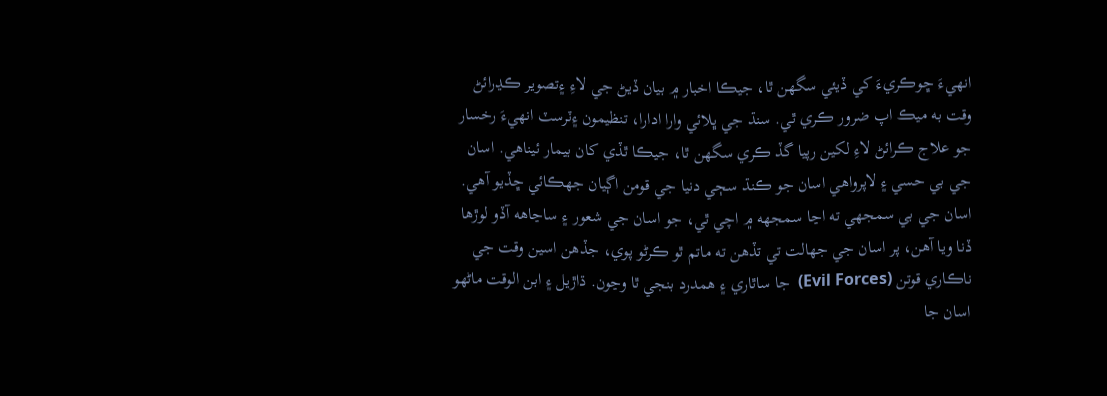انهيءَ ڇوڪريءَ کي ڏيئي سگهن ٿا، جيڪا اخبار ۾ بيان ڏيڻ جي لاءِ ۽تصوير ڪڍرائڻ وقت به ميڪ اپ ضرور ڪري ٿي. سنڌ جي ڀلائي وارا ادارا، تنظيمون ۽ٽرسٽ انهيءَ رخسار جو علاج ڪرائڻ لاءِ لکين رپيا گڏ ڪري سگهن ٿا، جيڪا ٿڏي کان بيمار ئيناهي. اسان جي بي حسي ۽ لاپرواهي اسان جو ڪنڌ سڄي دنيا جي قومن اڳيان جهڪائي ڇڏيو آهي.
اسان جي بي سمجهي ته اڃا سمجهه ۾ اچي ٿي، جو اسان جي شعور ۽ ساڃاهه آڏو لوڙها ڏنا ويا آهن، پر اسان جي جهالت تي تڏهن ته ماتم ٿو ڪرڻو پوي، جڏهن اسين وقت جي ناڪاري قوتن (Evil Forces)  جا ساٿاري ۽ همدرد بنجي ٿا وڃون. ڌاڙيل ۽ ابن الوقت ماڻهو اسان جا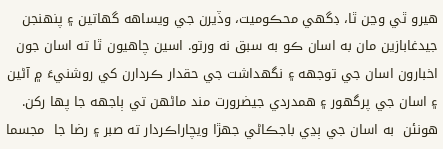هيرو ٿي وڃن ٿا، ڊگهي محڪوميت، وڏيرن جي ويساهه گهاتين ۽ پنهنجن جيدغابازين مان به اسان ڪو به سبق نه ورتو. اسين چاهيون ٿا ته اسان جون اخبارون اسان جي توجهه ۽ نگهداشت جي حقدار ڪردارن کي روشنيءَ ۾ آڻين ۽ اسان جي پرگهور ۽ همدردي جيضرورت مند ماڻهن تي ٻاجهه جا پها رکن. هونئن  به اسان جي ٻڍي باجڪاڻي جهڙا ويچاراڪردار ته صبر ۽ رضا جا  مجسما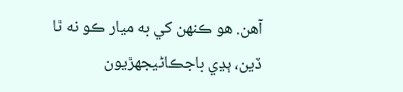آهن. هو ڪنهن کي به ميار ڪو نه ٿا ڏين، ٻڍي باجڪاڻيجهڙيون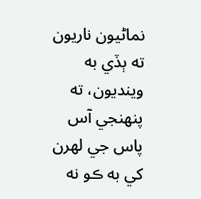نماڻيون ناريون ته ٻڏي به وينديون، ته پنهنجي آس پاس جي لهرن کي به ڪو نه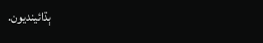ٻڌائينديون.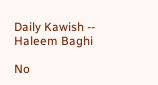Daily Kawish -- Haleem Baghi

No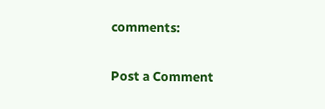comments:

Post a Comment